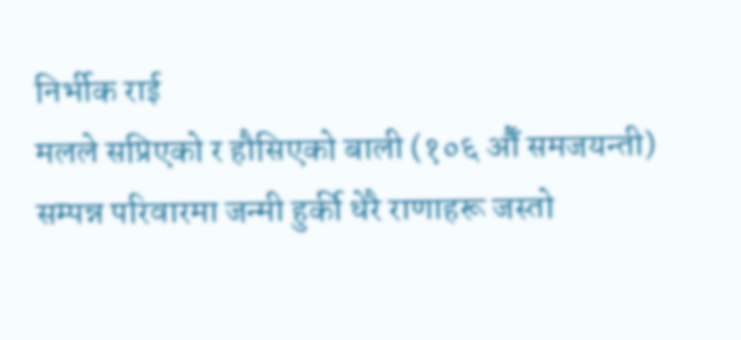निर्भीक राई
मलले सप्रिएको र हौसिएको बाली (१०६ औँ समजयन्ती)
सम्पन्न परिवारमा जन्मी हुर्की धेरै राणाहरू जस्तो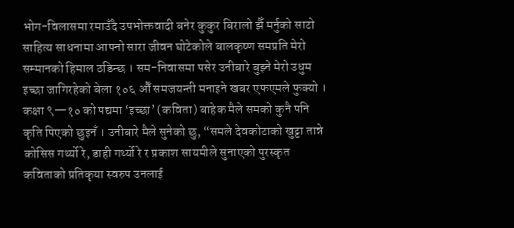भोग-विलासमा रमाउँदै उपभोक्तवादी बनेर कुकुर बिरालो झैँ मर्नुको साटो साहित्य साधनामा आफ्नो सारा जीवन घोटेकोले बालकृष्ण समप्रति मेरो सम्मानको हिमाल ठडिन्छ । सम-निवासमा पसेर उनीबारे बुझ्ने मेरो उधुम इच्छा जागिरहेको बेला १०६ औँ समजयन्ती मनाइने खबर एफएमले फुक्यो ।
कक्षा ९—१० को पद्यमा ‘इच्छा’ (कविता) बाहेक मैले समको कुनै पनि कृति पिएको छुइनँ । उनीबारे मैले सुनेको छु, “समले देवकोटाको खुट्टा तान्ने कोसिस गर्थ्यो रे, डाही गर्थ्यो रे र प्रकाश सायमीले सुनाएको पुरस्कृत कविताको प्रतिकृया स्वरुप उनलाई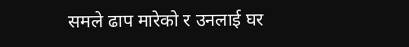समले ढाप मारेको र उनलाई घर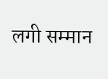लगी सम्मान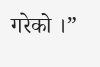गरेको ।”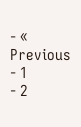- « Previous
- 1
- 2